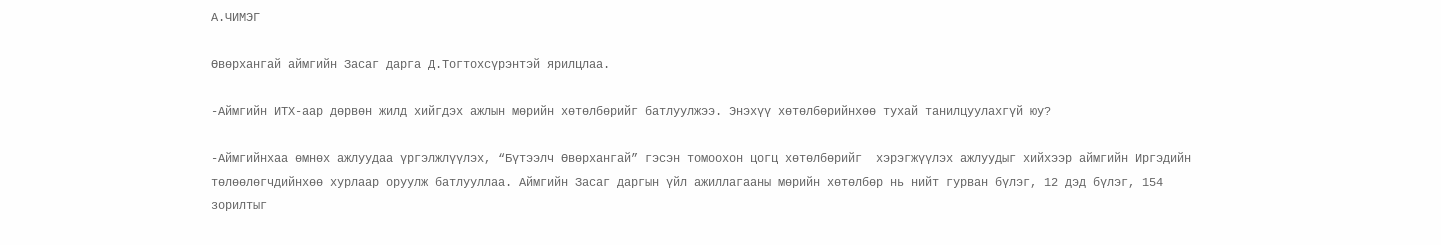А.ЧИМЭГ

Өвөрхангай аймгийн Засаг дарга Д.Тогтохсүрэнтэй ярилцлаа.

-Аймгийн ИТХ-аар дөрвөн жилд хийгдэх ажлын мөрийн хөтөлбөрийг батлуулжээ. Энэхүү хөтөлбөрийнхөө тухай танилцуулахгүй юу?

-Аймгийнхаа өмнөх ажлуудаа үргэлжлүүлэх, “Бүтээлч Өвөрхангай” гэсэн томоохон цогц хөтөлбөрийг  хэрэгжүүлэх ажлуудыг хийхээр аймгийн Иргэдийн төлөөлөгчдийнхөө хурлаар оруулж батлууллаа. Аймгийн Засаг даргын үйл ажиллагааны мөрийн хөтөлбөр нь нийт гурван бүлэг, 12 дэд бүлэг, 154 зорилтыг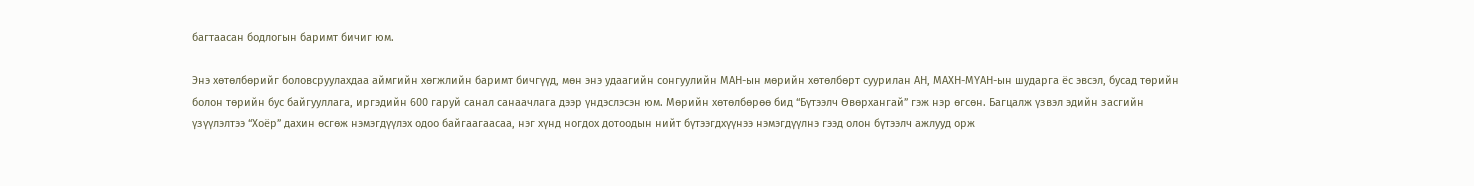багтаасан бодлогын баримт бичиг юм.

Энэ хөтөлбөрийг боловсруулахдаа аймгийн хөгжлийн баримт бичгүүд, мөн энэ удаагийн сонгуулийн МАН-ын мөрийн хөтөлбөрт суурилан АН, МАХН-МҮАН-ын шударга ёс эвсэл, бусад төрийн болон төрийн бус байгууллага, иргэдийн 600 гаруй санал санаачлага дээр үндэслэсэн юм. Мөрийн хөтөлбөрөө бид “Бүтээлч Өвөрхангай” гэж нэр өгсөн. Багцалж үзвэл эдийн засгийн үзүүлэлтээ “Хоёр” дахин өсгөж нэмэгдүүлэх одоо байгаагаасаа, нэг хүнд ногдох дотоодын нийт бүтээгдхүүнээ нэмэгдүүлнэ гээд олон бүтээлч ажлууд орж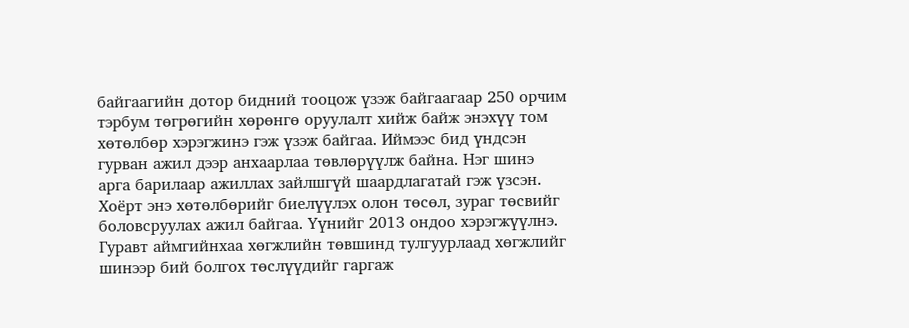байгаагийн дотор бидний тооцож үзэж байгаагаар 250 орчим тэрбум төгрөгийн хөрөнгө оруулалт хийж байж энэхүү том хөтөлбөр хэрэгжинэ гэж үзэж байгаа. Иймээс бид үндсэн гурван ажил дээр анхаарлаа төвлөрүүлж байна. Нэг шинэ арга барилаар ажиллах зайлшгүй шаардлагатай гэж үзсэн. Хоёрт энэ хөтөлбөрийг биелүүлэх олон төсөл, зураг төсвийг боловсруулах ажил байгаа. Үүнийг 2013 ондоо хэрэгжүүлнэ. Гуравт аймгийнхаа хөгжлийн төвшинд тулгуурлаад хөгжлийг шинээр бий болгох төслүүдийг гаргаж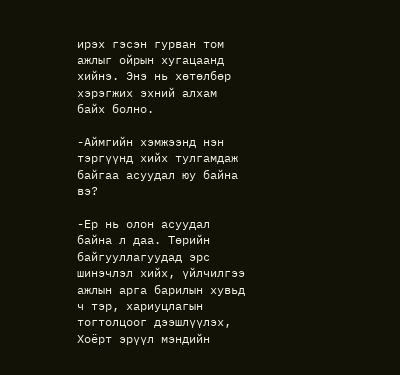ирэх гэсэн гурван том ажлыг ойрын хугацаанд хийнэ. Энэ нь хөтөлбөр хэрэгжих эхний алхам байх болно.

-Аймгийн хэмжээнд нэн тэргүүнд хийх тулгамдаж байгаа асуудал юу байна вэ?

-Ер нь олон асуудал байна л даа. Төрийн байгууллагуудад эрс шинэчлэл хийх, үйлчилгээ ажлын арга барилын хувьд ч тэр, хариуцлагын тогтолцоог дээшлүүлэх, Хоёрт эрүүл мэндийн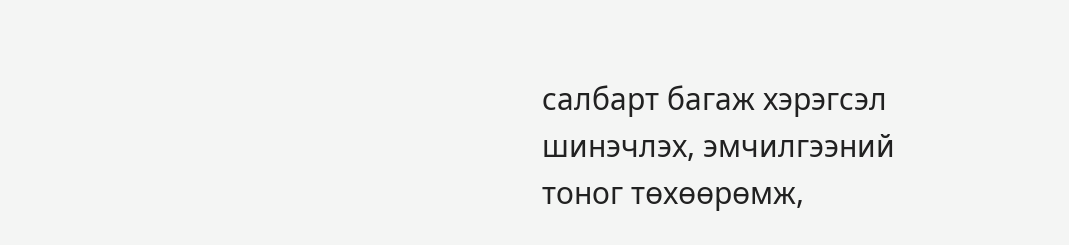салбарт багаж хэрэгсэл шинэчлэх, эмчилгээний тоног төхөөрөмж,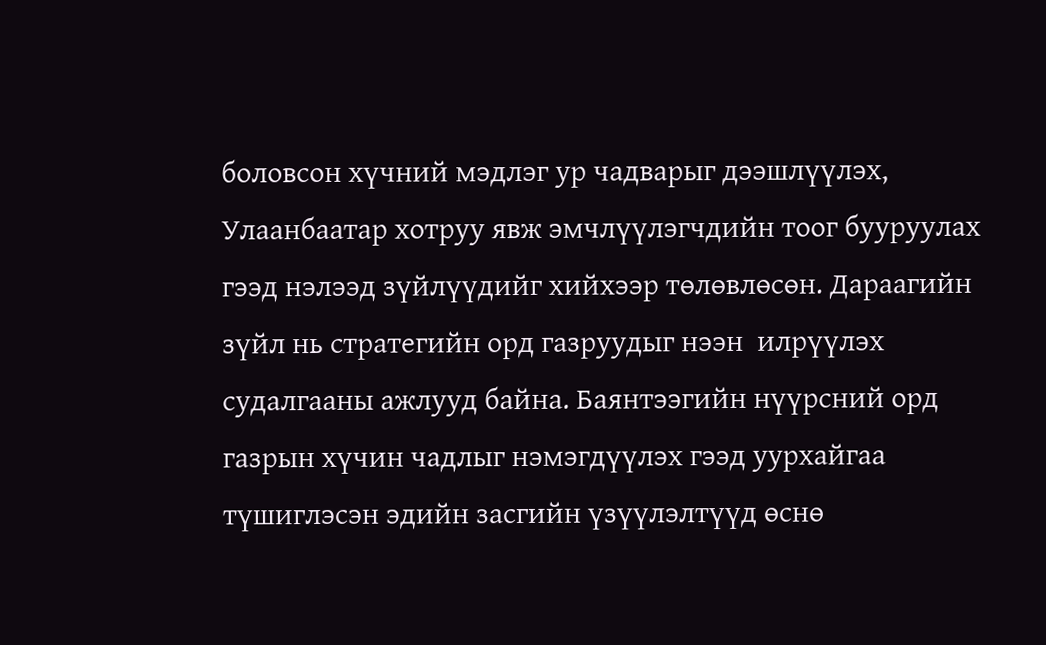боловсон хүчний мэдлэг ур чадварыг дээшлүүлэх, Улаанбаатар хотруу явж эмчлүүлэгчдийн тоог бууруулах гээд нэлээд зүйлүүдийг хийхээр төлөвлөсөн. Дараагийн зүйл нь стратегийн орд газруудыг нээн  илрүүлэх судалгааны ажлууд байна. Баянтээгийн нүүрсний орд газрын хүчин чадлыг нэмэгдүүлэх гээд уурхайгаа түшиглэсэн эдийн засгийн үзүүлэлтүүд өснө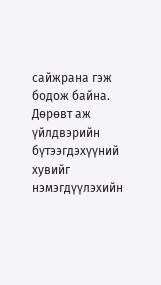сайжрана гэж бодож байна. Дөрөвт аж үйлдвэрийн бүтээгдэхүүний хувийг нэмэгдүүлэхийн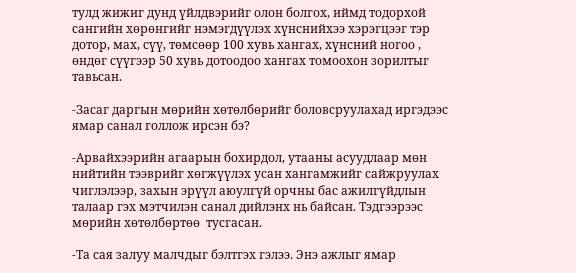тулд жижиг дунд үйлдвэрийг олон болгох, иймд тодорхой  сангийн хөрөнгийг нэмэгдүүлэх хүнснийхээ хэрэгцээг тэр дотор, мах, сүү, төмсөөр 100 хувь хангах, хүнсний ногоо , өндөг сүүгээр 50 хувь дотоодоо хангах томоохон зорилтыг тавьсан.

-Засаг даргын мөрийн хөтөлбөрийг боловсруулахад иргэдээс ямар санал голлож ирсэн бэ?

-Арвайхээрийн агаарын бохирдол, утааны асуудлаар мөн нийтийн тээврийг хөгжүүлэх усан хангамжийг сайжруулах чиглэлээр, захын эрүүл аюулгүй орчны бас ажилгүйдлын талаар гэх мэтчилэн санал дийлэнх нь байсан. Тэдгээрээс мөрийн хөтөлбөртөө  тусгасан.

-Та сая залуу малчдыг бэлтгэх гэлээ. Энэ ажлыг ямар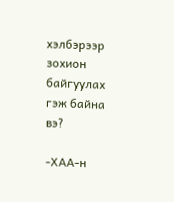хэлбэрээр зохион байгуулах гэж байна вэ?

-ХАА-н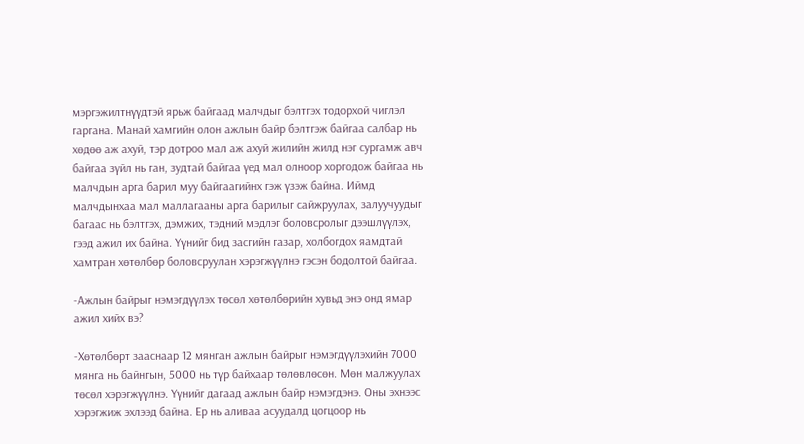мэргэжилтнүүдтэй ярьж байгаад малчдыг бэлтгэх тодорхой чиглэл гаргана. Манай хамгийн олон ажлын байр бэлтгэж байгаа салбар нь хөдөө аж ахуй, тэр дотроо мал аж ахуй жилийн жилд нэг сургамж авч байгаа зүйл нь ган, зудтай байгаа үед мал олноор хоргодож байгаа нь малчдын арга барил муу байгаагийнх гэж үзэж байна. Иймд малчдынхаа мал маллагааны арга барилыг сайжруулах, залуучуудыг багаас нь бэлтгэх, дэмжих, тэдний мэдлэг боловсролыг дээшлүүлэх, гээд ажил их байна. Үүнийг бид засгийн газар, холбогдох яамдтай хамтран хөтөлбөр боловсруулан хэрэгжүүлнэ гэсэн бодолтой байгаа.

-Ажлын байрыг нэмэгдүүлэх төсөл хөтөлбөрийн хувьд энэ онд ямар ажил хийх вэ?

-Хөтөлбөрт зааснаар 12 мянган ажлын байрыг нэмэгдүүлэхийн 7000 мянга нь байнгын, 5000 нь түр байхаар төлөвлөсөн. Мөн малжуулах төсөл хэрэгжүүлнэ. Үүнийг дагаад ажлын байр нэмэгдэнэ. Оны эхнээс хэрэгжиж эхлээд байна. Ер нь аливаа асуудалд цогцоор нь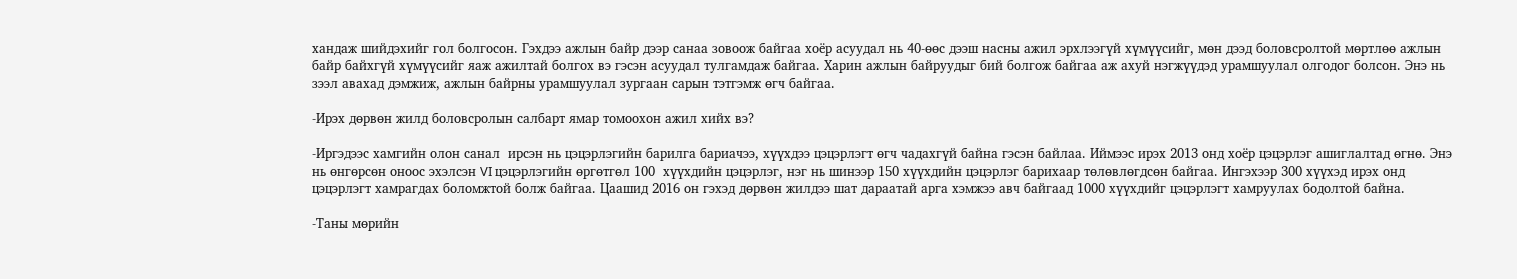хандаж шийдэхийг гол болгосон. Гэхдээ ажлын байр дээр санаа зовоож байгаа хоёр асуудал нь 40-өөс дээш насны ажил эрхлээгүй хүмүүсийг, мөн дээд боловсролтой мөртлөө ажлын байр байхгүй хүмүүсийг яаж ажилтай болгох вэ гэсэн асуудал тулгамдаж байгаа. Харин ажлын байруудыг бий болгож байгаа аж ахуй нэгжүүдэд урамшуулал олгодог болсон. Энэ нь зээл авахад дэмжиж, ажлын байрны урамшуулал зургаан сарын тэтгэмж өгч байгаа.

-Ирэх дөрвөн жилд боловсролын салбарт ямар томоохон ажил хийх вэ?

-Иргэдээс хамгийн олон санал  ирсэн нь цэцэрлэгийн барилга бариачээ, хүүхдээ цэцэрлэгт өгч чадахгүй байна гэсэн байлаа. Иймээс ирэх 2013 онд хоёр цэцэрлэг ашиглалтад өгнө. Энэ нь өнгөрсөн оноос эхэлсэн VI цэцэрлэгийн өргөтгөл 100  хүүхдийн цэцэрлэг, нэг нь шинээр 150 хүүхдийн цэцэрлэг барихаар төлөвлөгдсөн байгаа. Ингэхээр 300 хүүхэд ирэх онд цэцэрлэгт хамрагдах боломжтой болж байгаа. Цаашид 2016 он гэхэд дөрвөн жилдээ шат дараатай арга хэмжээ авч байгаад 1000 хүүхдийг цэцэрлэгт хамруулах бодолтой байна.

-Таны мөрийн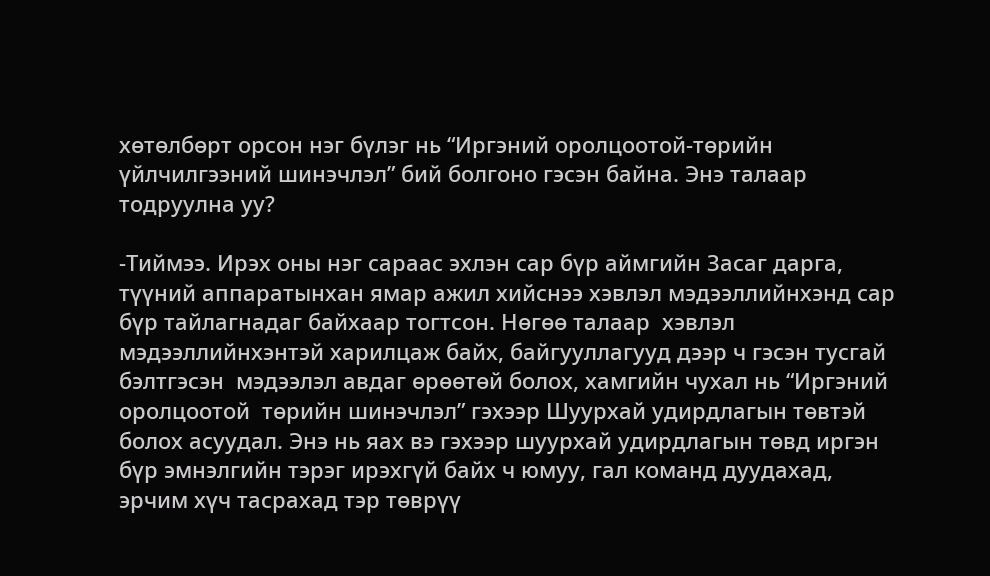хөтөлбөрт орсон нэг бүлэг нь “Иргэний оролцоотой-төрийн үйлчилгээний шинэчлэл” бий болгоно гэсэн байна. Энэ талаар тодруулна уу?

-Тиймээ. Ирэх оны нэг сараас эхлэн сар бүр аймгийн Засаг дарга, түүний аппаратынхан ямар ажил хийснээ хэвлэл мэдээллийнхэнд сар бүр тайлагнадаг байхаар тогтсон. Нөгөө талаар  хэвлэл мэдээллийнхэнтэй харилцаж байх, байгууллагууд дээр ч гэсэн тусгай бэлтгэсэн  мэдээлэл авдаг өрөөтөй болох, хамгийн чухал нь “Иргэний оролцоотой  төрийн шинэчлэл” гэхээр Шуурхай удирдлагын төвтэй болох асуудал. Энэ нь яах вэ гэхээр шуурхай удирдлагын төвд иргэн бүр эмнэлгийн тэрэг ирэхгүй байх ч юмуу, гал команд дуудахад, эрчим хүч тасрахад тэр төврүү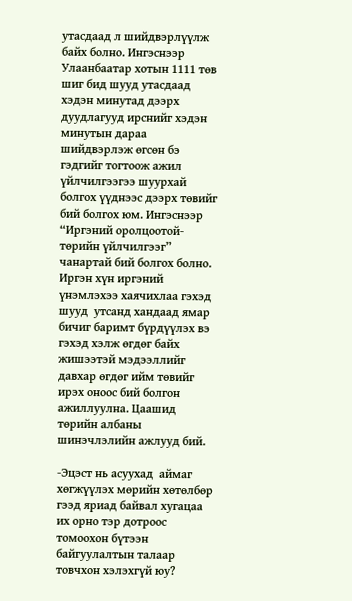утасдаад л шийдвэрлүүлж байх болно. Ингэснээр Улаанбаатар хотын 1111 төв шиг бид шууд утасдаад хэдэн минутад дээрх дуудлагууд ирснийг хэдэн минутын дараа шийдвэрлэж өгсөн бэ  гэдгийг тогтоож ажил үйлчилгээгээ шуурхай болгох үүднээс дээрх төвийг бий болгох юм. Ингэснээр “Иргэний оролцоотой-төрийн үйлчилгээг” чанартай бий болгох болно. Иргэн хүн иргэний үнэмлэхээ хаячихлаа гэхэд шууд  утсанд хандаад ямар бичиг баримт бүрдүүлэх вэ гэхэд хэлж өгдөг байх жишээтэй мэдээллийг давхар өгдөг ийм төвийг ирэх оноос бий болгон ажиллуулна. Цаашид төрийн албаны шинэчлэлийн ажлууд бий.

-Эцэст нь асуухад  аймаг хөгжүүлэх мөрийн хөтөлбөр гээд яриад байвал хугацаа их орно тэр дотроос томоохон бүтээн байгуулалтын талаар товчхон хэлэхгүй юу?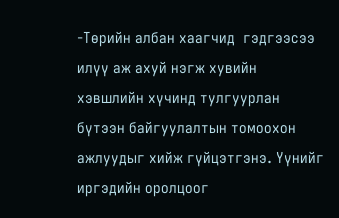-Төрийн албан хаагчид  гэдгээсээ  илүү аж ахуй нэгж хувийн хэвшлийн хүчинд тулгуурлан бүтээн байгуулалтын томоохон ажлуудыг хийж гүйцэтгэнэ. Үүнийг иргэдийн оролцоог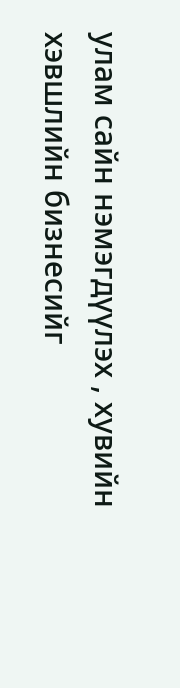улам сайн нэмэгдүүлэх , хувийн хэвшлийн бизнесийг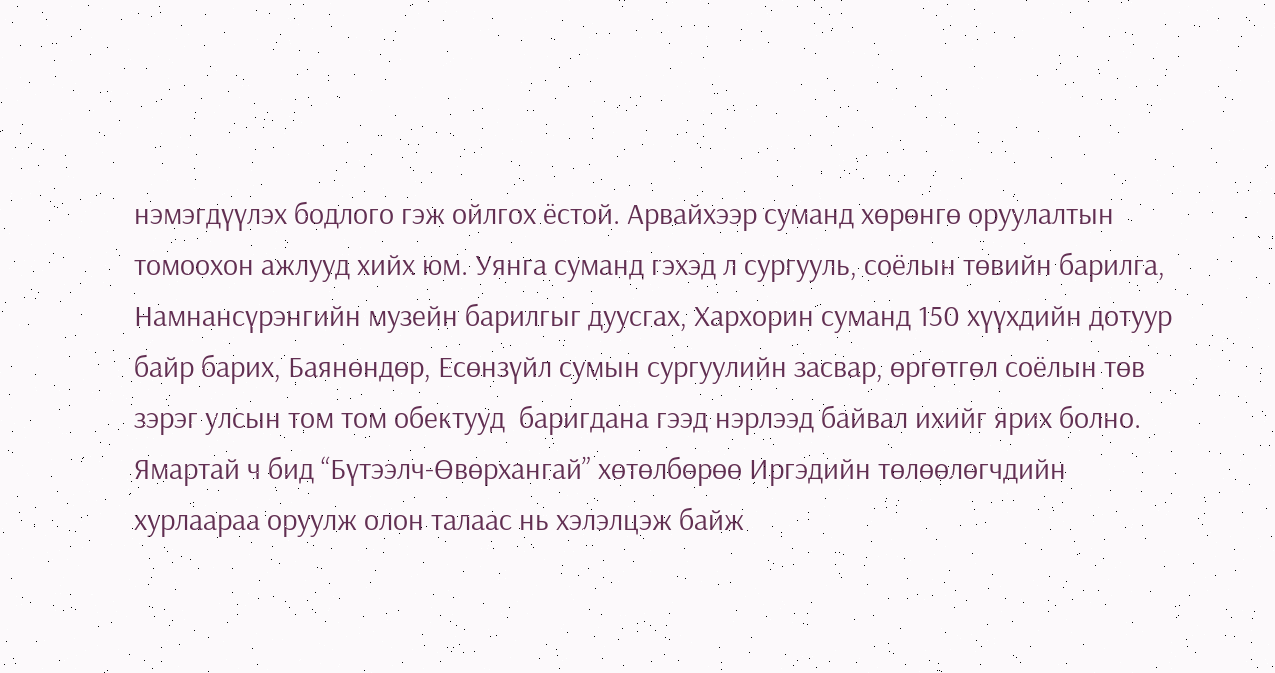нэмэгдүүлэх бодлого гэж ойлгох ёстой. Арвайхээр суманд хөрөнгө оруулалтын томоохон ажлууд хийх юм. Уянга суманд гэхэд л сургууль, соёлын төвийн барилга, Намнансүрэнгийн музейн барилгыг дуусгах, Хархорин суманд 150 хүүхдийн дотуур байр барих, Баянөндөр, Есөнзүйл сумын сургуулийн засвар, өргөтгөл соёлын төв зэрэг улсын том том обектууд  баригдана гээд нэрлээд байвал ихийг ярих болно. Ямартай ч бид “Бүтээлч-Өвөрхангай” хөтөлбөрөө Иргэдийн төлөөлөгчдийн хурлаараа оруулж олон талаас нь хэлэлцэж байж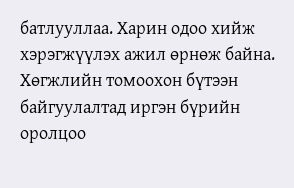батлууллаа. Харин одоо хийж хэрэгжүүлэх ажил өрнөж байна. Хөгжлийн томоохон бүтээн байгуулалтад иргэн бүрийн оролцоо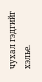чухал гэдгийг хэлье.